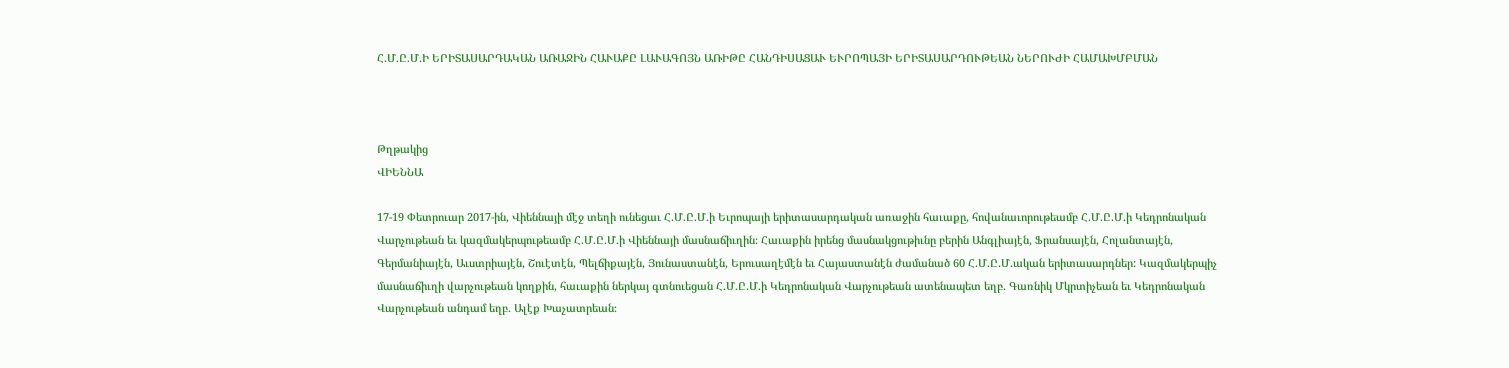Հ.Մ.Ը.Մ.Ի ԵՐԻՏԱՍԱՐԴԱԿԱՆ ԱՌԱՋԻՆ ՀԱՒԱՔԸ ԼԱՒԱԳՈՅՆ ԱՌԻԹԸ ՀԱՆԴԻՍԱՑԱՒ ԵՒՐՈՊԱՅԻ ԵՐԻՏԱՍԱՐԴՈՒԹԵԱՆ ՆԵՐՈՒԺԻ ՀԱՄԱԽՄԲՄԱՆ



Թղթակից
ՎԻԵՆՆԱ

17-19 Փետրուար 2017-ին, Վիեննայի մէջ տեղի ունեցաւ Հ.Մ.Ը.Մ.ի Եւրոպայի երիտասարդական առաջին հաւաքը, հովանաւորութեամբ Հ.Մ.Ը.Մ.ի Կեդրոնական Վարչութեան եւ կազմակերպութեամբ Հ.Մ.Ը.Մ.ի Վիեննայի մասնաճիւղին։ Հաւաքին իրենց մասնակցութիւնը բերին Անգլիայէն, Ֆրանսայէն, Հոլանտայէն, Գերմանիայէն, Աւստրիայէն, Շուէտէն, Պելճիքայէն, Յունաստանէն, Երուսաղէմէն եւ Հայաստանէն ժամանած 60 Հ.Մ.Ը.Մ.ական երիտասարդներ: Կազմակերպիչ մասնաճիւղի վարչութեան կողքին, հաւաքին ներկայ գտնուեցան Հ.Մ.Ը.Մ.ի Կեդրոնական Վարչութեան ատենապետ եղբ. Գառնիկ Մկրտիչեան եւ Կեդրոնական Վարչութեան անդամ եղբ. Ալէք Խաչատրեան։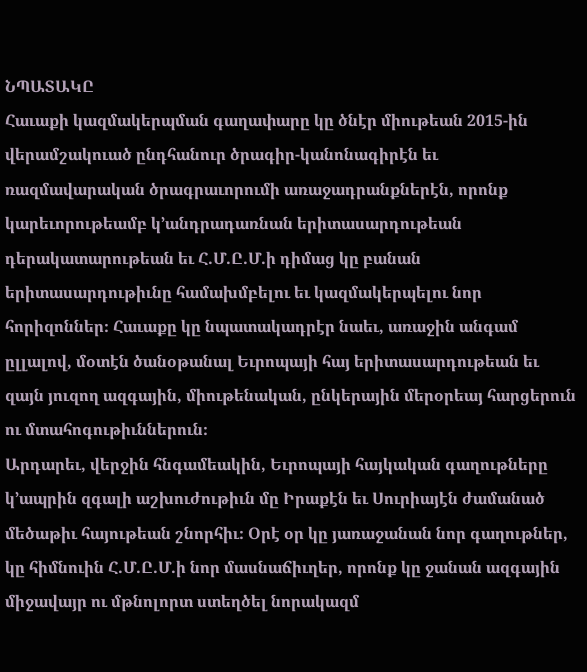ՆՊԱՏԱԿԸ
Հաւաքի կազմակերպման գաղափարը կը ծնէր միութեան 2015-ին վերամշակուած ընդհանուր ծրագիր-կանոնագիրէն եւ ռազմավարական ծրագրաւորումի առաջադրանքներէն, որոնք կարեւորութեամբ կ’անդրադառնան երիտասարդութեան դերակատարութեան եւ Հ.Մ.Ը.Մ.ի դիմաց կը բանան երիտասարդութիւնը համախմբելու եւ կազմակերպելու նոր հորիզոններ։ Հաւաքը կը նպատակադրէր նաեւ, առաջին անգամ ըլլալով, մօտէն ծանօթանալ Եւրոպայի հայ երիտասարդութեան եւ զայն յուզող ազգային, միութենական, ընկերային մերօրեայ հարցերուն ու մտահոգութիւններուն։
Արդարեւ, վերջին հնգամեակին, Եւրոպայի հայկական գաղութները կ’ապրին զգալի աշխուժութիւն մը Իրաքէն եւ Սուրիայէն ժամանած մեծաթիւ հայութեան շնորհիւ։ Օրէ օր կը յառաջանան նոր գաղութներ, կը հիմնուին Հ.Մ.Ը.Մ.ի նոր մասնաճիւղեր, որոնք կը ջանան ազգային միջավայր ու մթնոլորտ ստեղծել նորակազմ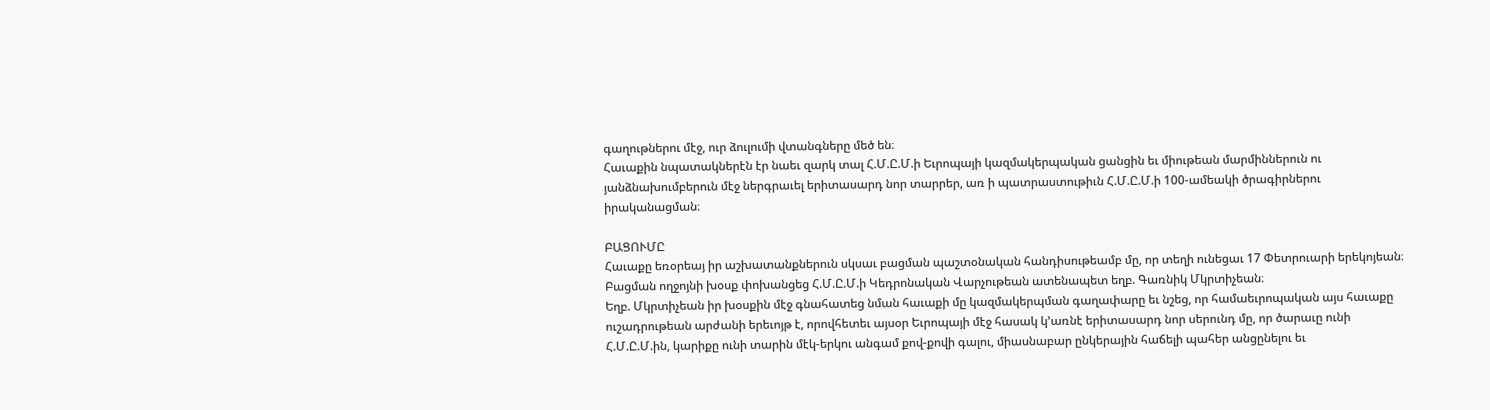գաղութներու մէջ, ուր ձուլումի վտանգները մեծ են։
Հաւաքին նպատակներէն էր նաեւ զարկ տալ Հ.Մ.Ը.Մ.ի Եւրոպայի կազմակերպական ցանցին եւ միութեան մարմիններուն ու յանձնախումբերուն մէջ ներգրաւել երիտասարդ նոր տարրեր, առ ի պատրաստութիւն Հ.Մ.Ը.Մ.ի 100-ամեակի ծրագիրներու իրականացման։

ԲԱՑՈՒՄԸ
Հաւաքը եռօրեայ իր աշխատանքներուն սկսաւ բացման պաշտօնական հանդիսութեամբ մը, որ տեղի ունեցաւ 17 Փետրուարի երեկոյեան։ Բացման ողջոյնի խօսք փոխանցեց Հ.Մ.Ը.Մ.ի Կեդրոնական Վարչութեան ատենապետ եղբ. Գառնիկ Մկրտիչեան։
Եղբ. Մկրտիչեան իր խօսքին մէջ գնահատեց նման հաւաքի մը կազմակերպման գաղափարը եւ նշեց, որ համաեւրոպական այս հաւաքը ուշադրութեան արժանի երեւոյթ է, որովհետեւ այսօր Եւրոպայի մէջ հասակ կ’առնէ երիտասարդ նոր սերունդ մը, որ ծարաւը ունի Հ.Մ.Ը.Մ.ին, կարիքը ունի տարին մէկ-երկու անգամ քով-քովի գալու, միասնաբար ընկերային հաճելի պահեր անցընելու եւ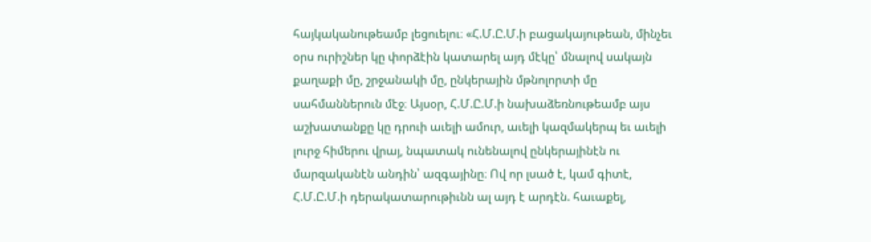հայկականութեամբ լեցուելու։ «Հ.Մ.Ը.Մ.ի բացակայութեան, մինչեւ օրս ուրիշներ կը փորձէին կատարել այդ մէկը՝ մնալով սակայն քաղաքի մը, շրջանակի մը, ընկերային մթնոլորտի մը սահմաններուն մէջ։ Այսօր, Հ.Մ.Ը.Մ.ի նախաձեռնութեամբ այս աշխատանքը կը դրուի աւելի ամուր, աւելի կազմակերպ եւ աւելի լուրջ հիմերու վրայ, նպատակ ունենալով ընկերայինէն ու մարզականէն անդին՝ ազգայինը։ Ով որ լսած է, կամ գիտէ, Հ.Մ.Ը.Մ.ի դերակատարութիւնն ալ այդ է արդէն. հաւաքել,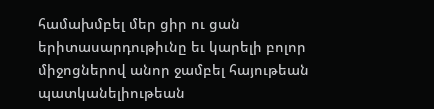համախմբել մեր ցիր ու ցան երիտասարդութիւնը եւ կարելի բոլոր միջոցներով անոր ջամբել հայութեան պատկանելիութեան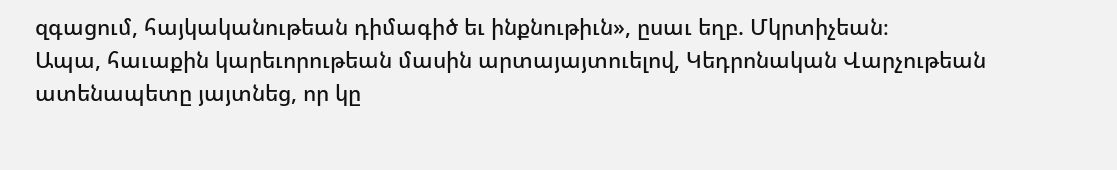զգացում, հայկականութեան դիմագիծ եւ ինքնութիւն», ըսաւ եղբ. Մկրտիչեան։
Ապա, հաւաքին կարեւորութեան մասին արտայայտուելով, Կեդրոնական Վարչութեան ատենապետը յայտնեց, որ կը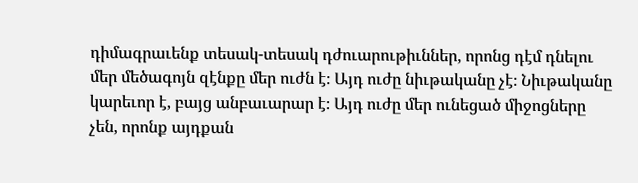դիմագրաւենք տեսակ-տեսակ դժուարութիւններ, որոնց դէմ դնելու մեր մեծագոյն զէնքը մեր ուժն է։ Այդ ուժը նիւթականը չէ։ Նիւթականը կարեւոր է, բայց անբաւարար է։ Այդ ուժը մեր ունեցած միջոցները չեն, որոնք այդքան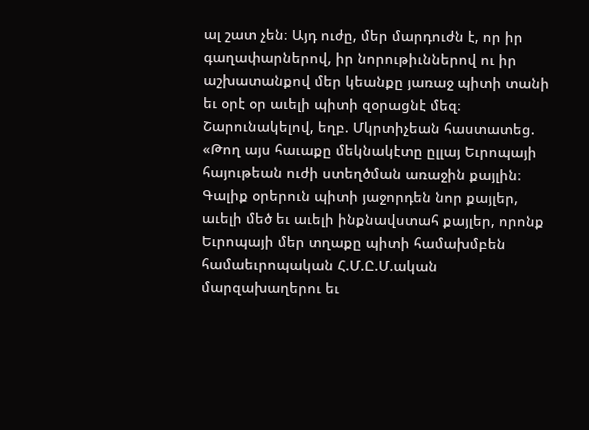ալ շատ չեն։ Այդ ուժը, մեր մարդուժն է, որ իր գաղափարներով, իր նորութիւններով ու իր աշխատանքով մեր կեանքը յառաջ պիտի տանի եւ օրէ օր աւելի պիտի զօրացնէ մեզ։
Շարունակելով, եղբ. Մկրտիչեան հաստատեց. «Թող այս հաւաքը մեկնակէտը ըլլայ Եւրոպայի հայութեան ուժի ստեղծման առաջին քայլին։ Գալիք օրերուն պիտի յաջորդեն նոր քայլեր, աւելի մեծ եւ աւելի ինքնավստահ քայլեր, որոնք Եւրոպայի մեր տղաքը պիտի համախմբեն համաեւրոպական Հ.Մ.Ը.Մ.ական մարզախաղերու եւ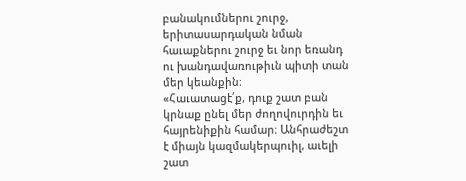բանակումներու շուրջ, երիտասարդական նման հաւաքներու շուրջ եւ նոր եռանդ ու խանդավառութիւն պիտի տան մեր կեանքին։
«Հաւատացէ՛ք, դուք շատ բան կրնաք ընել մեր ժողովուրդին եւ հայրենիքին համար։ Անհրաժեշտ է միայն կազմակերպուիլ, աւելի շատ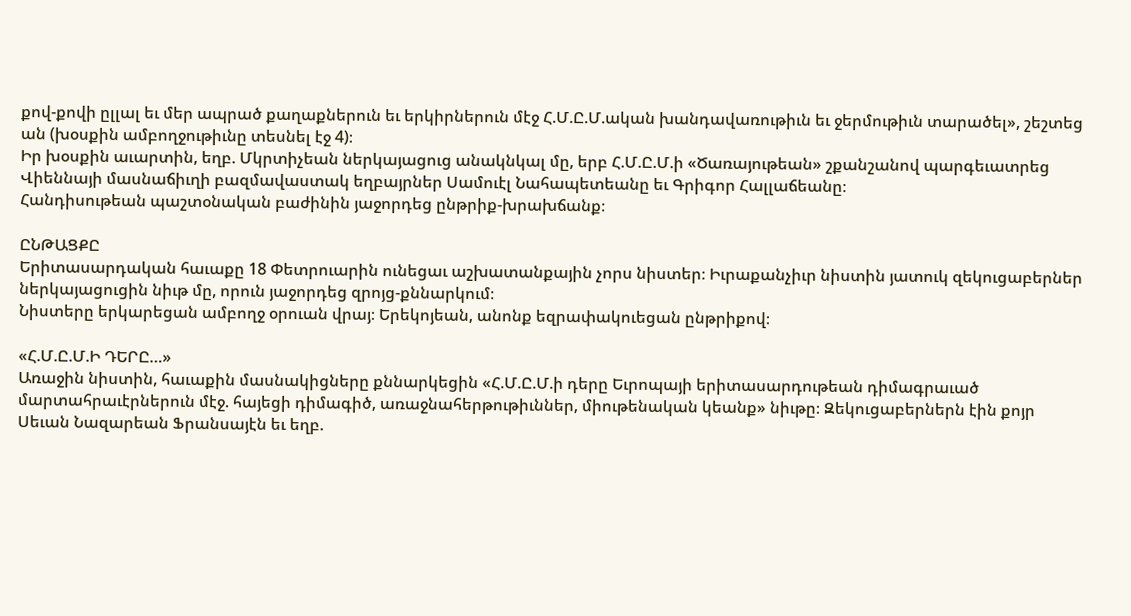քով-քովի ըլլալ եւ մեր ապրած քաղաքներուն եւ երկիրներուն մէջ Հ.Մ.Ը.Մ.ական խանդավառութիւն եւ ջերմութիւն տարածել», շեշտեց ան (խօսքին ամբողջութիւնը տեսնել էջ 4)։
Իր խօսքին աւարտին, եղբ. Մկրտիչեան ներկայացուց անակնկալ մը, երբ Հ.Մ.Ը.Մ.ի «Ծառայութեան» շքանշանով պարգեւատրեց Վիեննայի մասնաճիւղի բազմավաստակ եղբայրներ Սամուէլ Նահապետեանը եւ Գրիգոր Հալլաճեանը։
Հանդիսութեան պաշտօնական բաժինին յաջորդեց ընթրիք-խրախճանք։

ԸՆԹԱՑՔԸ
Երիտասարդական հաւաքը 18 Փետրուարին ունեցաւ աշխատանքային չորս նիստեր։ Իւրաքանչիւր նիստին յատուկ զեկուցաբերներ ներկայացուցին նիւթ մը, որուն յաջորդեց զրոյց-քննարկում։
Նիստերը երկարեցան ամբողջ օրուան վրայ։ Երեկոյեան, անոնք եզրափակուեցան ընթրիքով։

«Հ.Մ.Ը.Մ.Ի ԴԵՐԸ…»
Առաջին նիստին, հաւաքին մասնակիցները քննարկեցին «Հ.Մ.Ը.Մ.ի դերը Եւրոպայի երիտասարդութեան դիմագրաւած մարտահրաւէրներուն մէջ. հայեցի դիմագիծ, առաջնահերթութիւններ, միութենական կեանք» նիւթը։ Զեկուցաբերներն էին քոյր Սեւան Նազարեան Ֆրանսայէն եւ եղբ.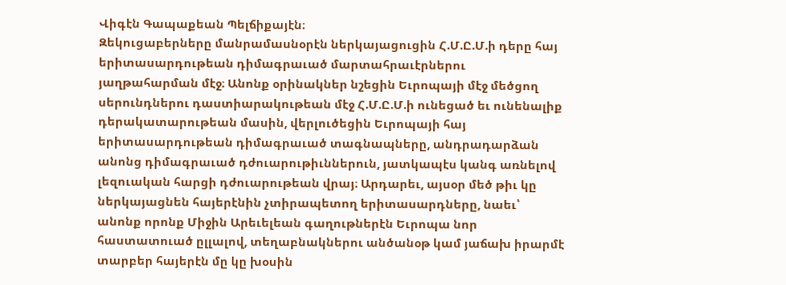Վիգէն Գապաքեան Պելճիքայէն։
Զեկուցաբերները մանրամասնօրէն ներկայացուցին Հ.Մ.Ը.Մ.ի դերը հայ երիտասարդութեան դիմագրաւած մարտահրաւէրներու յաղթահարման մէջ։ Անոնք օրինակներ նշեցին Եւրոպայի մէջ մեծցող սերունդներու դաստիարակութեան մէջ Հ.Մ.Ը.Մ.ի ունեցած եւ ունենալիք դերակատարութեան մասին, վերլուծեցին Եւրոպայի հայ երիտասարդութեան դիմագրաւած տագնապները, անդրադարձան անոնց դիմագրաւած դժուարութիւններուն, յատկապէս կանգ առնելով լեզուական հարցի դժուարութեան վրայ։ Արդարեւ, այսօր մեծ թիւ կը ներկայացնեն հայերէնին չտիրապետող երիտասարդները, նաեւ՝ անոնք որոնք Միջին Արեւելեան գաղութներէն Եւրոպա նոր հաստատուած ըլլալով, տեղաբնակներու անծանօթ կամ յաճախ իրարմէ տարբեր հայերէն մը կը խօսին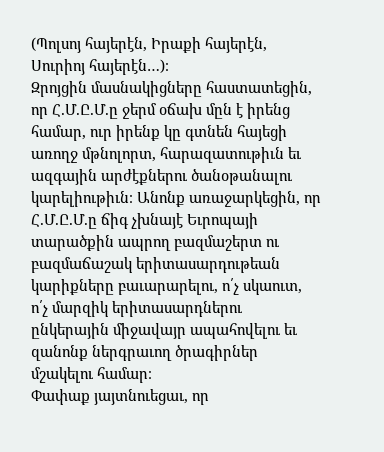(Պոլսոյ հայերէն, Իրաքի հայերէն, Սուրիոյ հայերէն…)։
Զրոյցին մասնակիցները հաստատեցին, որ Հ.Մ.Ը.Մ.ը ջերմ օճախ մըն է իրենց համար, ուր իրենք կը գտնեն հայեցի առողջ մթնոլորտ, հարազատութիւն եւ ազգային արժէքներու ծանօթանալու կարելիութիւն։ Անոնք առաջարկեցին, որ Հ.Մ.Ը.Մ.ը ճիգ չխնայէ Եւրոպայի տարածքին ապրող բազմաշերտ ու բազմաճաշակ երիտասարդութեան կարիքները բաւարարելու, ո՛չ սկաուտ, ո՛չ մարզիկ երիտասարդներու ընկերային միջավայր ապահովելու եւ զանոնք ներգրաւող ծրագիրներ մշակելու համար։
Փափաք յայտնուեցաւ, որ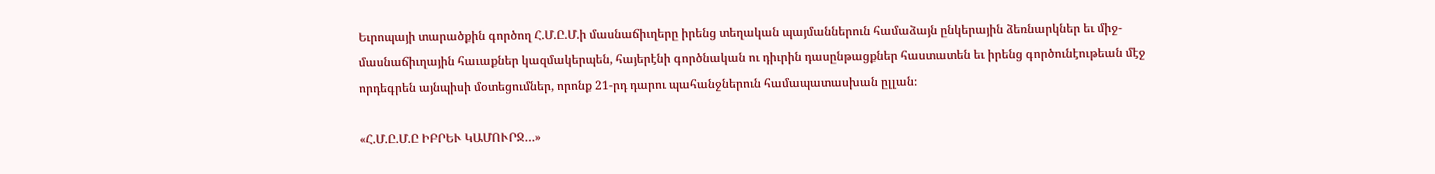Եւրոպայի տարածքին գործող Հ.Մ.Ը.Մ.ի մասնաճիւղերը իրենց տեղական պայմաններուն համաձայն ընկերային ձեռնարկներ եւ միջ-մասնաճիւղային հաւաքներ կազմակերպեն, հայերէնի գործնական ու դիւրին դասընթացքներ հաստատեն եւ իրենց գործունէութեան մէջ որդեգրեն այնպիսի մօտեցումներ, որոնք 21-րդ դարու պահանջներուն համապատասխան ըլլան։

«Հ.Մ.Ը.Մ.Ը ԻԲՐԵՒ ԿԱՄՈՒՐՋ…»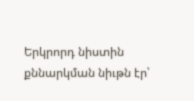Երկրորդ նիստին քննարկման նիւթն էր՝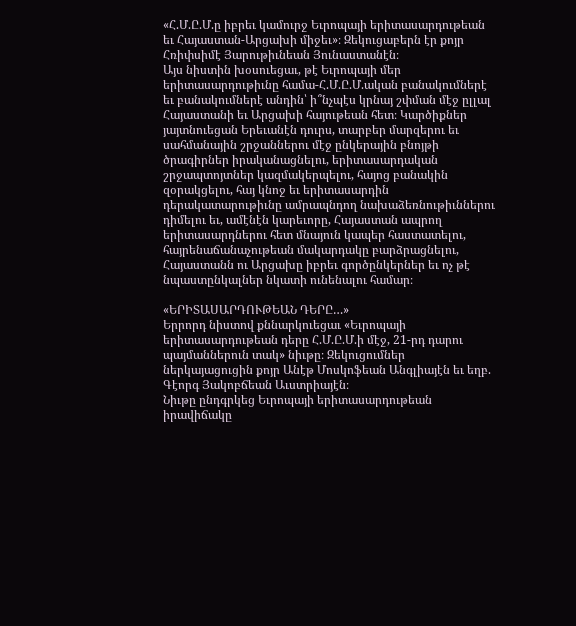«Հ.Մ.Ը.Մ.ը իբրեւ կամուրջ Եւրոպայի երիտասարդութեան եւ Հայաստան-Արցախի միջեւ»։ Զեկուցաբերն էր քոյր Հռիփսիմէ Յարութիւնեան Յունաստանէն։
Այս նիստին խօսուեցաւ, թէ Եւրոպայի մեր երիտասարդութիւնը համա-Հ.Մ.Ը.Մ.ական բանակումներէ եւ բանակումներէ անդին՝ ի՞նչպէս կրնայ շփման մէջ ըլլալ Հայաստանի եւ Արցախի հայութեան հետ։ Կարծիքներ յայտնուեցան Երեւանէն դուրս, տարբեր մարզերու եւ սահմանային շրջաններու մէջ ընկերային բնոյթի ծրագիրներ իրականացնելու, երիտասարդական շրջապտոյտներ կազմակերպելու, հայոց բանակին զօրակցելու, հայ կնոջ եւ երիտասարդին դերակատարութիւնը ամրապնդող նախաձեռնութիւններու դիմելու եւ, ամէնէն կարեւորը, Հայաստան ապրող երիտասարդներու հետ մնայուն կապեր հաստատելու, հայրենաճանաչութեան մակարդակը բարձրացնելու, Հայաստանն ու Արցախը իբրեւ գործընկերներ եւ ոչ թէ նպաստընկալներ նկատի ունենալու համար։

«ԵՐԻՏԱՍԱՐԴՈՒԹԵԱՆ ԴԵՐԸ…»
Երրորդ նիստով քննարկուեցաւ «Եւրոպայի երիտասարդութեան դերը Հ.Մ.Ը.Մ.ի մէջ, 21-րդ դարու պայմաններուն տակ» նիւթը։ Զեկուցումներ ներկայացուցին քոյր Անէթ Մոսկոֆեան Անգլիայէն եւ եղբ. Գէորգ Յակոբճեան Աւստրիայէն։
Նիւթը ընդգրկեց Եւրոպայի երիտասարդութեան իրավիճակը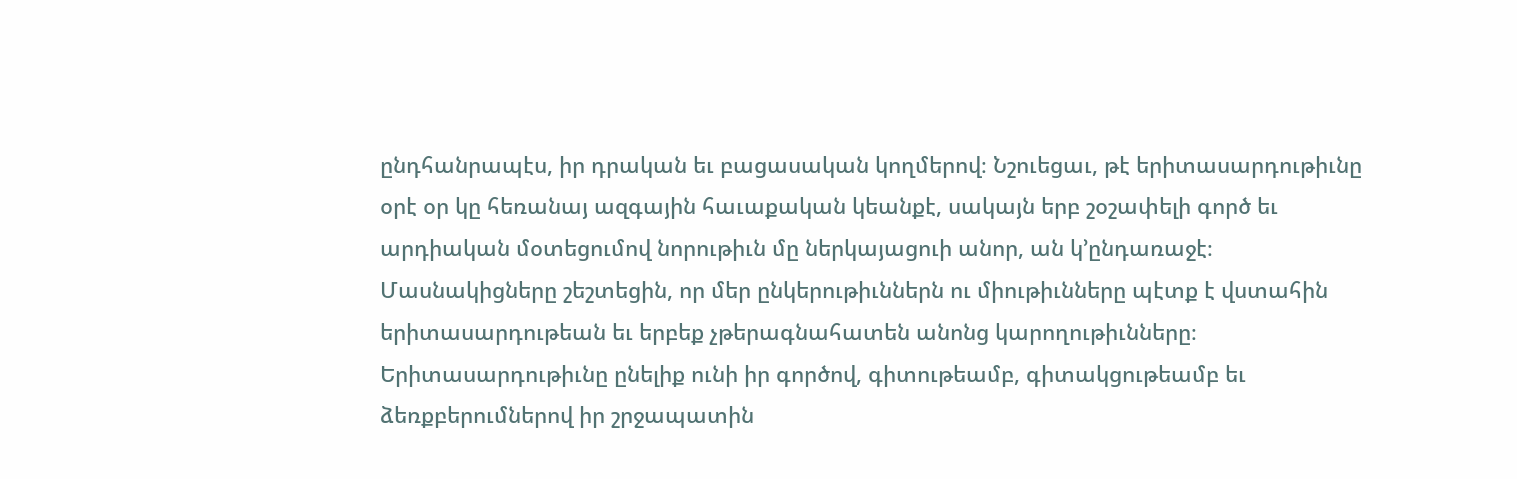ընդհանրապէս, իր դրական եւ բացասական կողմերով։ Նշուեցաւ, թէ երիտասարդութիւնը օրէ օր կը հեռանայ ազգային հաւաքական կեանքէ, սակայն երբ շօշափելի գործ եւ արդիական մօտեցումով նորութիւն մը ներկայացուի անոր, ան կ’ընդառաջէ։ Մասնակիցները շեշտեցին, որ մեր ընկերութիւններն ու միութիւնները պէտք է վստահին երիտասարդութեան եւ երբեք չթերագնահատեն անոնց կարողութիւնները։ Երիտասարդութիւնը ընելիք ունի իր գործով, գիտութեամբ, գիտակցութեամբ եւ ձեռքբերումներով իր շրջապատին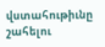վստահութիւնը շահելու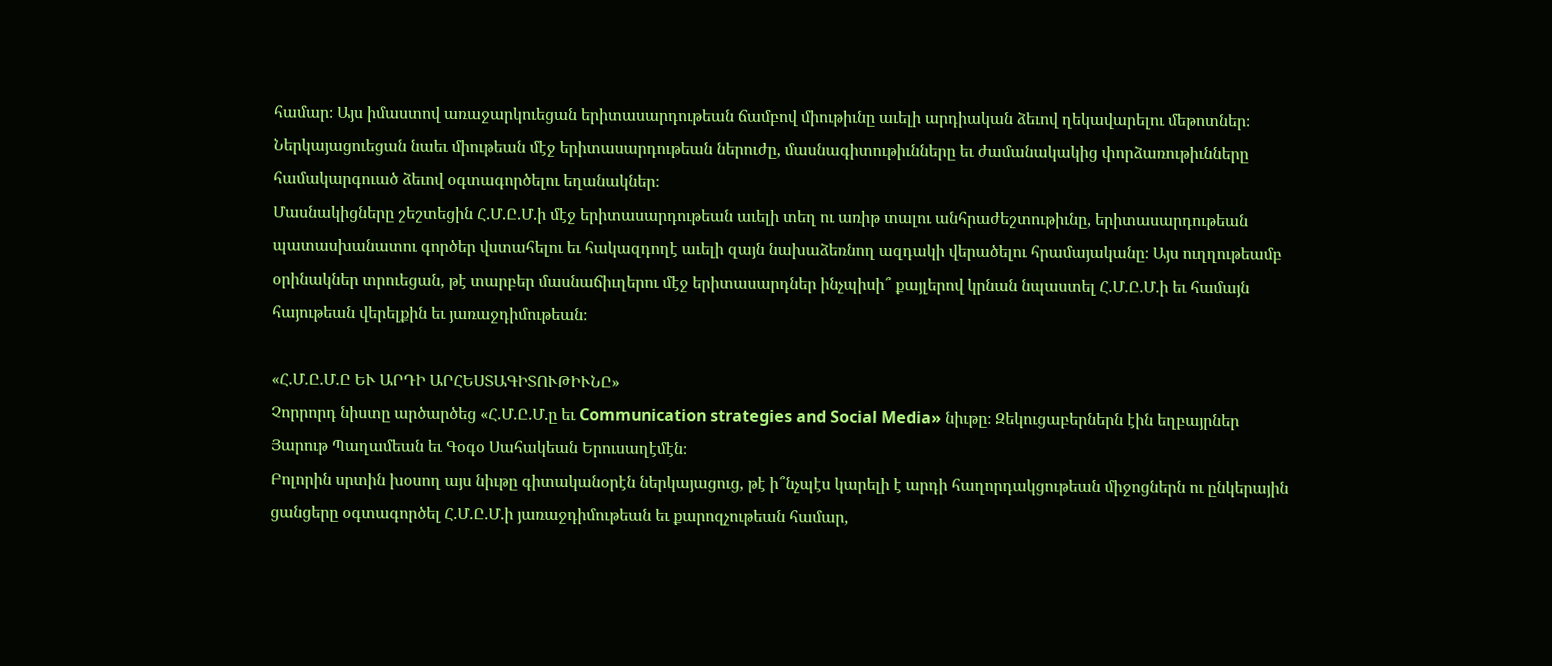համար։ Այս իմաստով առաջարկուեցան երիտասարդութեան ճամբով միութիւնը աւելի արդիական ձեւով ղեկավարելու մեթոտներ։ Ներկայացուեցան նաեւ միութեան մէջ երիտասարդութեան ներուժը, մասնագիտութիւնները եւ ժամանակակից փորձառութիւնները համակարգուած ձեւով օգտագործելու եղանակներ։
Մասնակիցները շեշտեցին Հ.Մ.Ը.Մ.ի մէջ երիտասարդութեան աւելի տեղ ու առիթ տալու անհրաժեշտութիւնը, երիտասարդութեան պատասխանատու գործեր վստահելու եւ հակազդողէ աւելի զայն նախաձեռնող ազդակի վերածելու հրամայականը։ Այս ուղղութեամբ օրինակներ տրուեցան, թէ տարբեր մասնաճիւղերու մէջ երիտասարդներ ինչպիսի՞ քայլերով կրնան նպաստել Հ.Մ.Ը.Մ.ի եւ համայն հայութեան վերելքին եւ յառաջդիմութեան։

«Հ.Մ.Ը.Մ.Ը ԵՒ ԱՐԴԻ ԱՐՀԵՍՏԱԳԻՏՈՒԹԻՒՆԸ»
Չորրորդ նիստը արծարծեց «Հ.Մ.Ը.Մ.ը եւ Communication strategies and Social Media» նիւթը։ Զեկուցաբերներն էին եղբայրներ Յարութ Պաղամեան եւ Գօգօ Սահակեան Երուսաղէմէն։
Բոլորին սրտին խօսող այս նիւթը գիտականօրէն ներկայացուց, թէ ի՞նչպէս կարելի է արդի հաղորդակցութեան միջոցներն ու ընկերային ցանցերը օգտագործել Հ.Մ.Ը.Մ.ի յառաջդիմութեան եւ քարոզչութեան համար,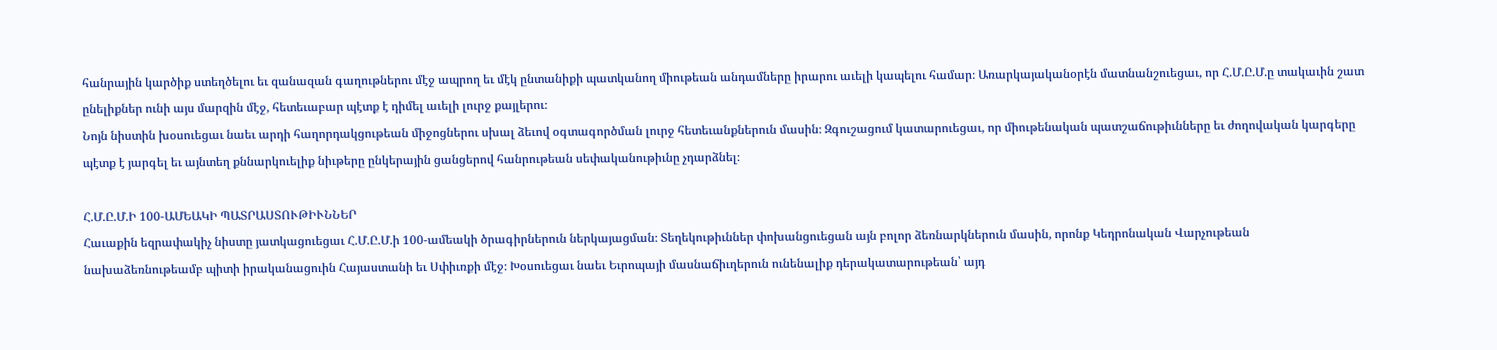հանրային կարծիք ստեղծելու եւ զանազան գաղութներու մէջ ապրող եւ մէկ ընտանիքի պատկանող միութեան անդամները իրարու աւելի կապելու համար։ Առարկայականօրէն մատնանշուեցաւ, որ Հ.Մ.Ը.Մ.ը տակաւին շատ ընելիքներ ունի այս մարզին մէջ, հետեւաբար պէտք է դիմել աւելի լուրջ քայլերու։
Նոյն նիստին խօսուեցաւ նաեւ արդի հաղորդակցութեան միջոցներու սխալ ձեւով օգտագործման լուրջ հետեւանքներուն մասին։ Զգուշացում կատարուեցաւ, որ միութենական պատշաճութիւնները եւ ժողովական կարգերը պէտք է յարգել եւ այնտեղ քննարկուելիք նիւթերը ընկերային ցանցերով հանրութեան սեփականութիւնը չդարձնել։

Հ.Մ.Ը.Մ.Ի 100-ԱՄԵԱԿԻ ՊԱՏՐԱՍՏՈՒԹԻՒՆՆԵՐ
Հաւաքին եզրափակիչ նիստը յատկացուեցաւ Հ.Մ.Ը.Մ.ի 100-ամեակի ծրագիրներուն ներկայացման։ Տեղեկութիւններ փոխանցուեցան այն բոլոր ձեռնարկներուն մասին, որոնք Կեդրոնական Վարչութեան նախաձեռնութեամբ պիտի իրականացուին Հայաստանի եւ Սփիւռքի մէջ։ Խօսուեցաւ նաեւ Եւրոպայի մասնաճիւղերուն ունենալիք դերակատարութեան՝ այդ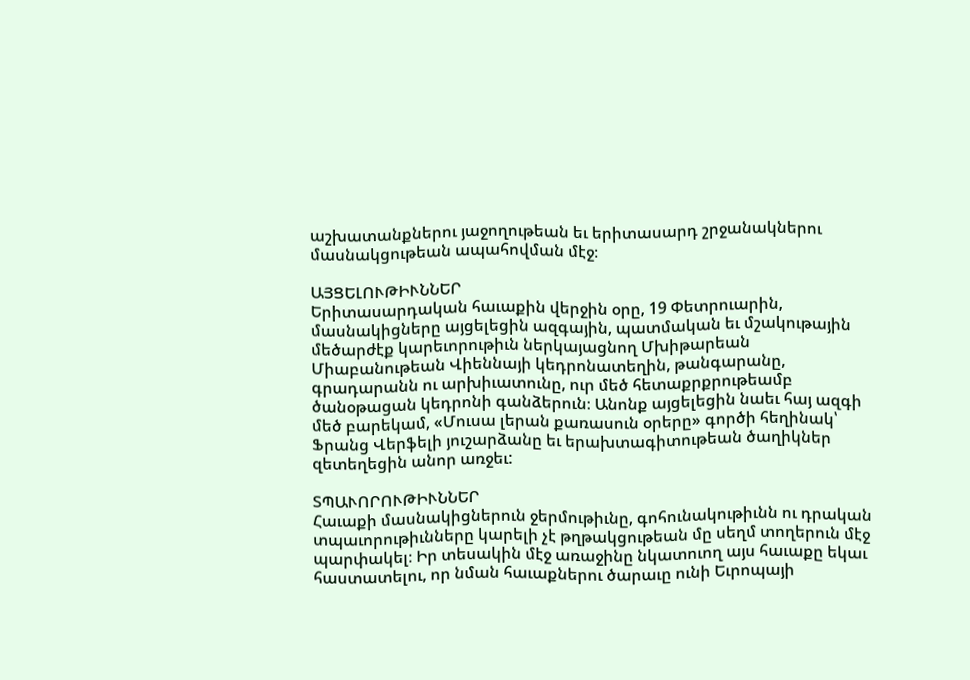աշխատանքներու յաջողութեան եւ երիտասարդ շրջանակներու մասնակցութեան ապահովման մէջ։

ԱՅՑԵԼՈՒԹԻՒՆՆԵՐ
Երիտասարդական հաւաքին վերջին օրը, 19 Փետրուարին, մասնակիցները այցելեցին ազգային, պատմական եւ մշակութային մեծարժէք կարեւորութիւն ներկայացնող Մխիթարեան Միաբանութեան Վիեննայի կեդրոնատեղին, թանգարանը, գրադարանն ու արխիւատունը, ուր մեծ հետաքրքրութեամբ ծանօթացան կեդրոնի գանձերուն։ Անոնք այցելեցին նաեւ հայ ազգի մեծ բարեկամ, «Մուսա լերան քառասուն օրերը» գործի հեղինակ՝ Ֆրանց Վերֆելի յուշարձանը եւ երախտագիտութեան ծաղիկներ զետեղեցին անոր առջեւ:

ՏՊԱՒՈՐՈՒԹԻՒՆՆԵՐ
Հաւաքի մասնակիցներուն ջերմութիւնը, գոհունակութիւնն ու դրական տպաւորութիւնները կարելի չէ թղթակցութեան մը սեղմ տողերուն մէջ պարփակել։ Իր տեսակին մէջ առաջինը նկատուող այս հաւաքը եկաւ հաստատելու, որ նման հաւաքներու ծարաւը ունի Եւրոպայի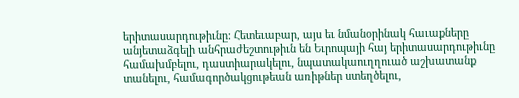երիտասարդութիւնը: Հետեւաբար, այս եւ նմանօրինակ հաւաքները անյետաձգելի անհրաժեշտութիւն են Եւրոպայի հայ երիտասարդութիւնը համախմբելու, դաստիարակելու, նպատակաուղղուած աշխատանք տանելու, համագործակցութեան առիթներ ստեղծելու,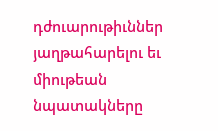դժուարութիւններ յաղթահարելու եւ միութեան նպատակները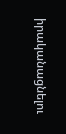իրականացնելու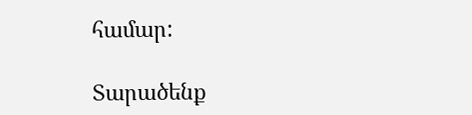համար:

Տարածենք